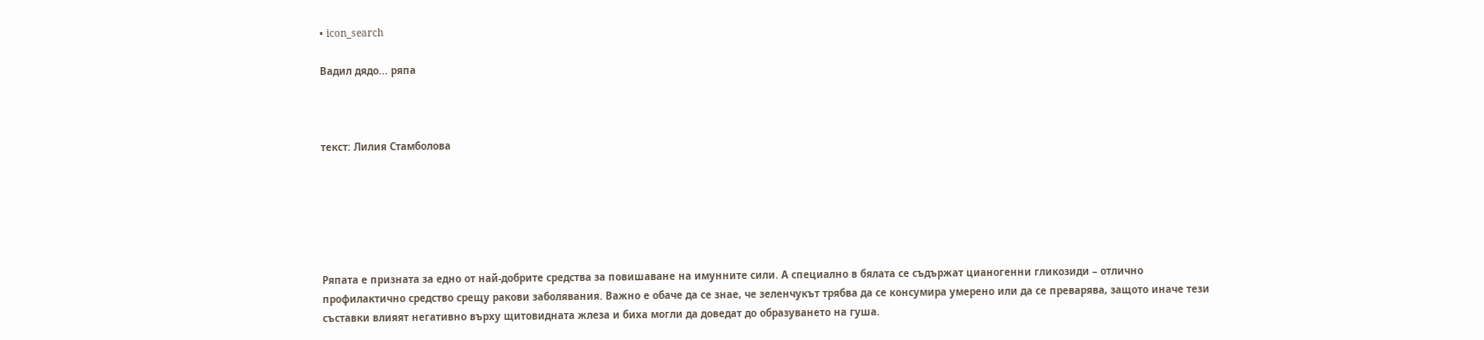• icon_search

Вадил дядо... ряпа



текст: Лилия Стамболова






Ряпата е призната за едно от най-добрите средства за повишаване на имунните сили. А специално в бялата се съдържат цианогенни гликозиди – отлично профилактично средство срещу ракови заболявания. Важно е обаче да се знае, че зеленчукът трябва да се консумира умерено или да се преварява, защото иначе тези съставки влияят негативно върху щитовидната жлеза и биха могли да доведат до образуването на гуша.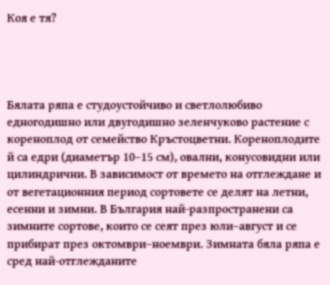Коя е тя?




Бялата ряпа е студоустойчиво и светлолюбиво едногодишно или двугодишно зеленчуково растение с кореноплод от семейство Кръстоцветни. Кореноплодите й са едри (диаметър 10–15 см), овални, конусовидни или цилиндрични. В зависимост от времето на отглеждане и от вегетационния период сортовете се делят на летни, есенни и зимни. В България най-разпространени са зимните сортове, които се сеят през юли–август и се прибират през октомври–ноември. Зимната бяла ряпа е сред най-отглежданите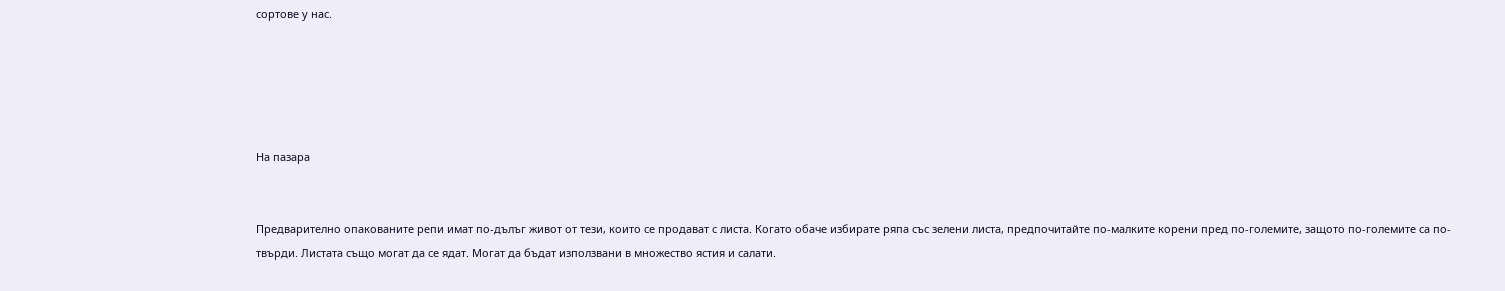сортове у нас.





На пазара


Предварително опакованите репи имат по-дълъг живот от тези, които се продават с листа. Когато обаче избирате ряпа със зелени листа, предпочитайте по-малките корени пред по-големите, защото по-големите са по-твърди. Листата също могат да се ядат. Могат да бъдат използвани в множество ястия и салати.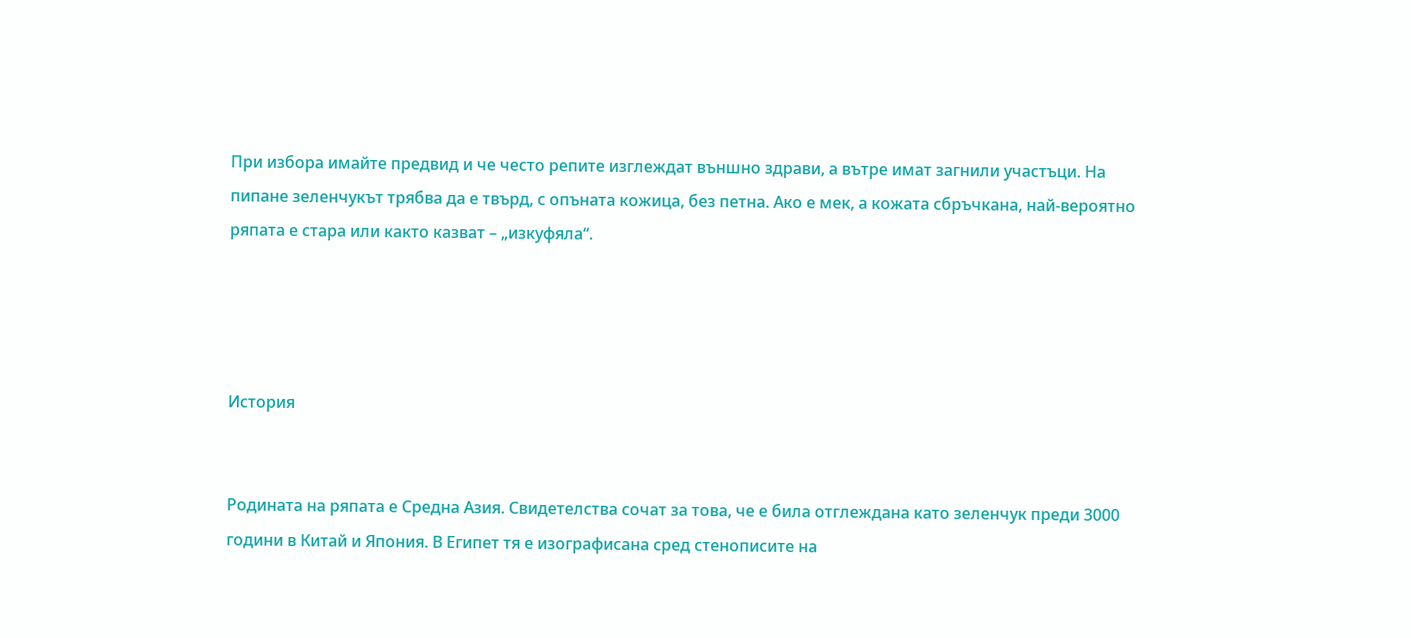При избора имайте предвид и че често репите изглеждат външно здрави, а вътре имат загнили участъци. На пипане зеленчукът трябва да е твърд, с опъната кожица, без петна. Ако е мек, а кожата сбръчкана, най-вероятно ряпата е стара или както казват – „изкуфяла“.




История


Родината на ряпата е Средна Азия. Свидетелства сочат за това, че е била отглеждана като зеленчук преди 3000 години в Китай и Япония. В Египет тя е изографисана сред стенописите на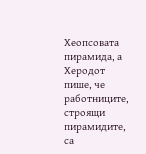Хеопсовата пирамида, а Херодот пише, че работниците, строящи пирамидите, са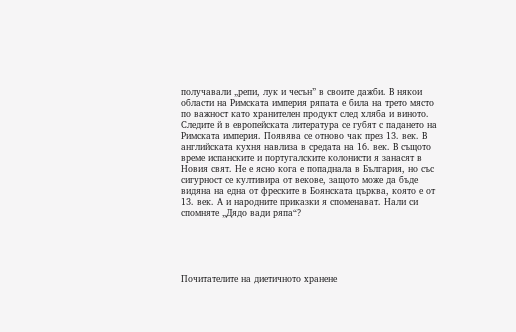получавали „репи, лук и чесън” в своите дажби. В някои области на Римската империя ряпата е била на трето място по важност като хранителен продукт след хляба и виното. Следите й в европейската литература се губят с падането на Римската империя. Появява се отново чак през 13. век. В английската кухня навлиза в средата на 16. век. В същото време испанските и португалските колонисти я занасят в Новия свят. Не е ясно кога е попаднала в България, но със сигурност се култивира от векове, защото може да бъде видяна на една от фреските в Боянската църква, която е от 13. век. А и народните приказки я споменават. Нали си спомняте „Дядо вади ряпа“?





Почитателите на диетичното хранене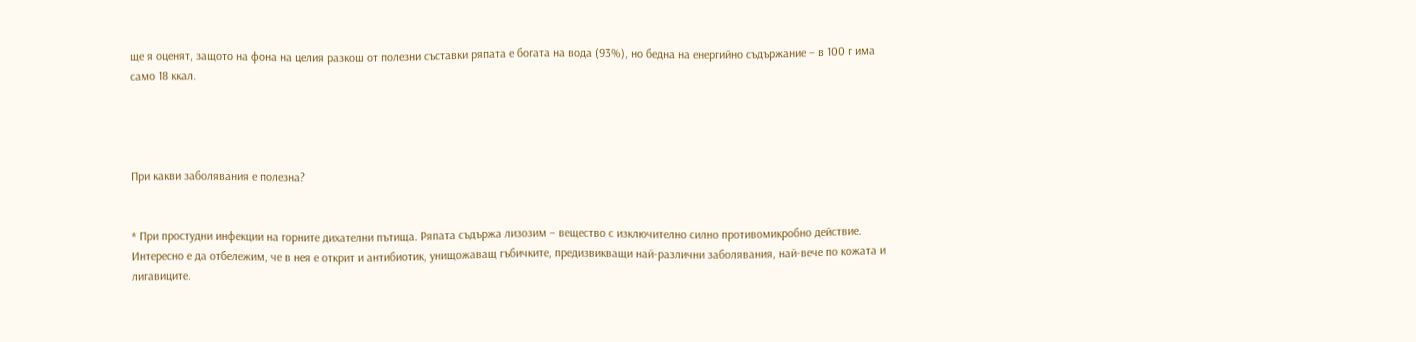ще я оценят, защото на фона на целия разкош от полезни съставки ряпата е богата на вода (93%), но бедна на енергийно съдържание – в 100 г има само 18 ккал.




При какви заболявания е полезна?


* При простудни инфекции на горните дихателни пътища. Ряпата съдържа лизозим – вещество с изключително силно противомикробно действие. Интересно е да отбележим, че в нея е открит и антибиотик, унищожаващ гъбичките, предизвикващи най-различни заболявания, най-вече по кожата и лигавиците.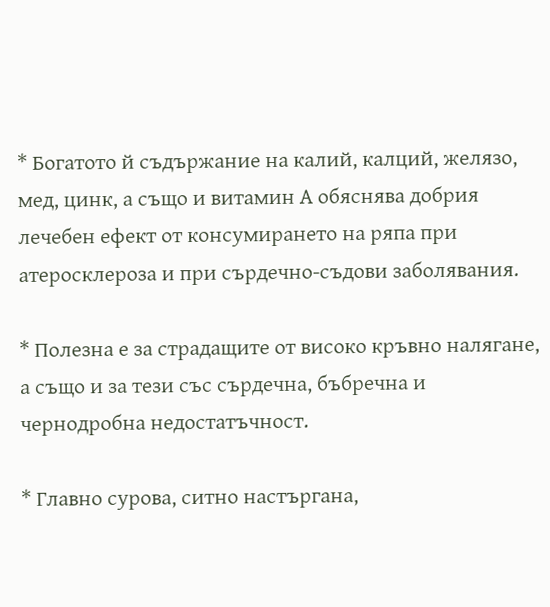* Богатото й съдържание на калий, калций, желязо, мед, цинк, а също и витамин А обяснява добрия лечебен ефект от консумирането на ряпа при атеросклероза и при сърдечно-съдови заболявания.

* Полезна е за страдащите от високо кръвно налягане, а също и за тези със сърдечна, бъбречна и чернодробна недостатъчност.

* Главно сурова, ситно настъргана,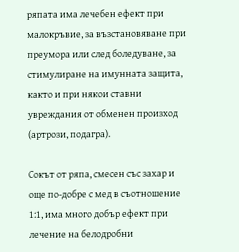ряпата има лечебен ефект при малокръвие, за възстановяване при преумора или след боледуване, за стимулиране на имунната защита, както и при някои ставни увреждания от обменен произход (артрози, подагра).

Сокът от ряпа, смесен със захар и още по-добре с мед в съотношение 1:1, има много добър ефект при лечение на белодробни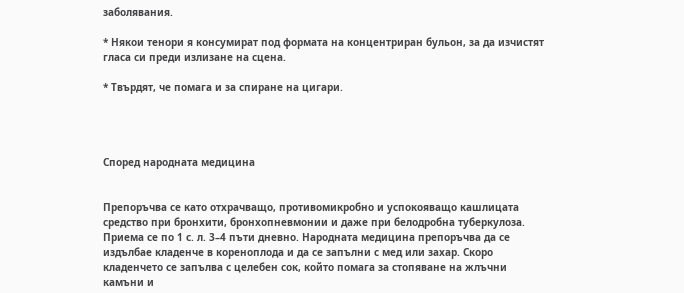заболявания.

* Някои тенори я консумират под формата на концентриран бульон, за да изчистят гласа си преди излизане на сцена.

* Твърдят, че помага и за спиране на цигари.




Според народната медицина


Препоръчва се като отхрачващо, противомикробно и успокояващо кашлицата средство при бронхити, бронхопневмонии и даже при белодробна туберкулоза. Приема се по 1 с. л. 3–4 пъти дневно. Народната медицина препоръчва да се издълбае кладенче в кореноплода и да се запълни с мед или захар. Скоро кладенчето се запълва с целебен сок, който помага за стопяване на жлъчни камъни и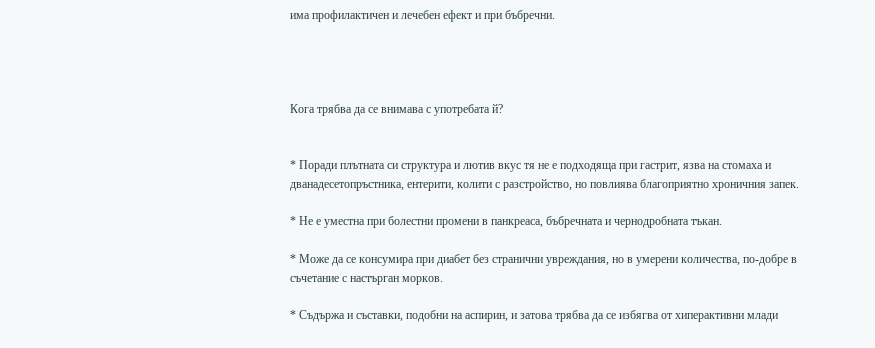има профилактичен и лечебен ефект и при бъбречни.




Кога трябва да се внимава с употребата й?


* Поради плътната си структура и лютив вкус тя не е подходяща при гастрит, язва на стомаха и дванадесетопръстника, ентерити, колити с разстройство, но повлиява благоприятно хроничния запек.

* Не е уместна при болестни промени в панкреаса, бъбречната и чернодробната тъкан.

* Може да се консумира при диабет без странични увреждания, но в умерени количества, по-добре в съчетание с настърган морков.

* Съдържа и съставки, подобни на аспирин, и затова трябва да се избягва от хиперактивни млади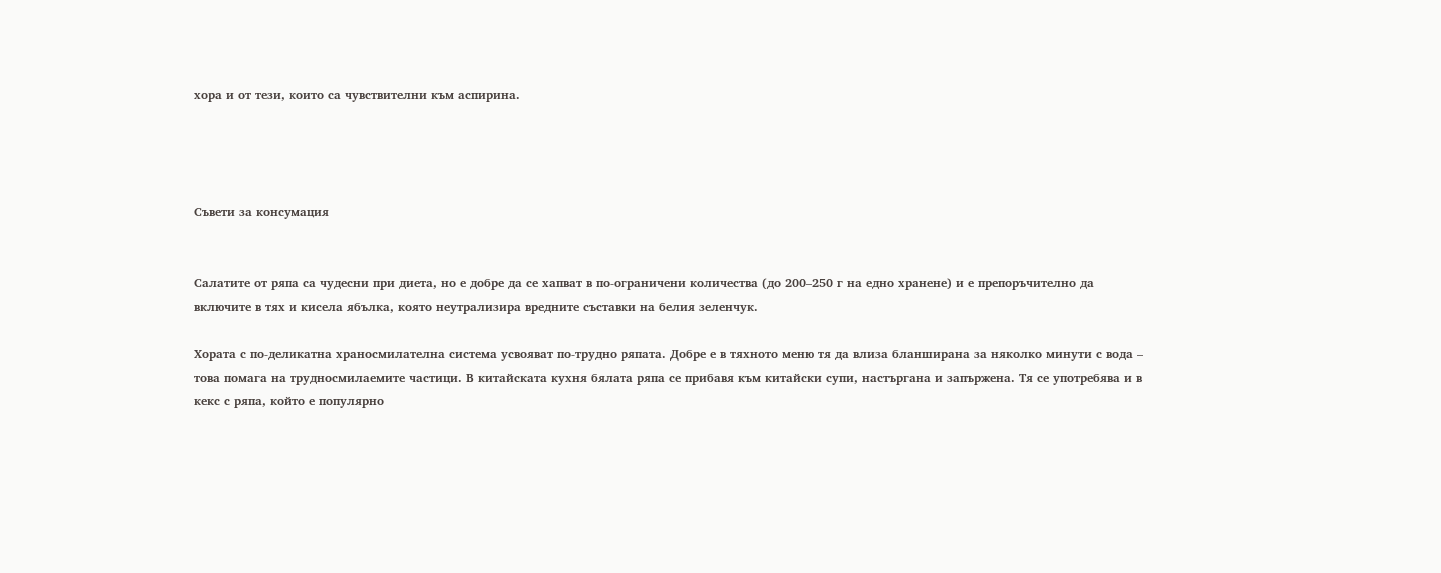хора и от тези, които са чувствителни към аспирина.




Съвети за консумация


Салатите от ряпа са чудесни при диета, но е добре да се хапват в по-ограничени количества (до 200–250 г на едно хранене) и е препоръчително да включите в тях и кисела ябълка, която неутрализира вредните съставки на белия зеленчук.

Хората с по-деликатна храносмилателна система усвояват по-трудно ряпата. Добре е в тяхното меню тя да влиза бланширана за няколко минути с вода – това помага на трудносмилаемите частици. В китайската кухня бялата ряпа се прибавя към китайски супи, настъргана и запържена. Тя се употребява и в кекс с ряпа, който е популярно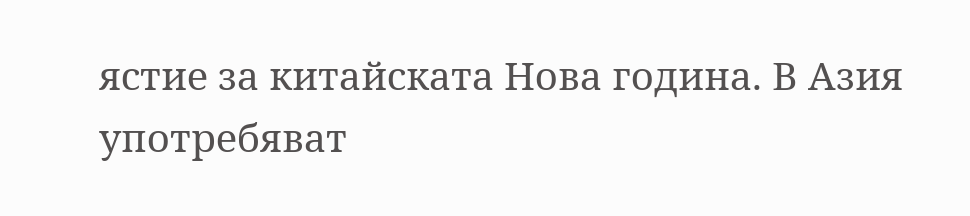ястие за китайската Нова година. В Азия употребяват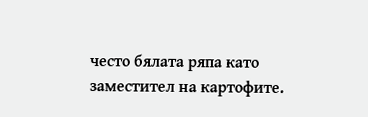често бялата ряпа като заместител на картофите.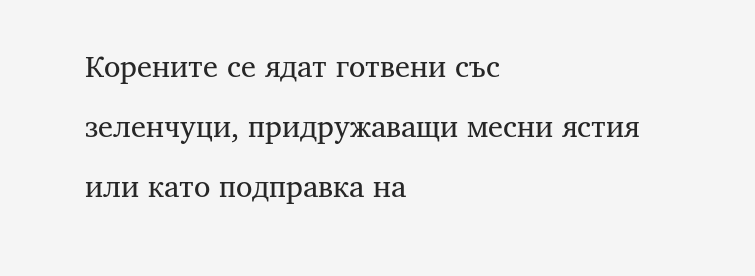Корените се ядат готвени със зеленчуци, придружаващи месни ястия или като подправка на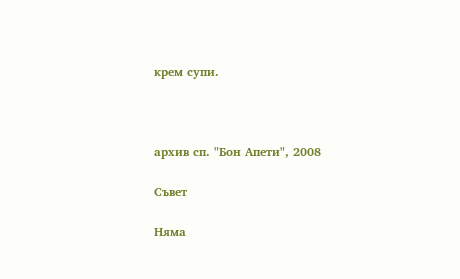крем супи.



архив сп. "Бон Апети", 2008

Съвет

Няма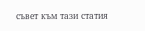съвет към тази статия